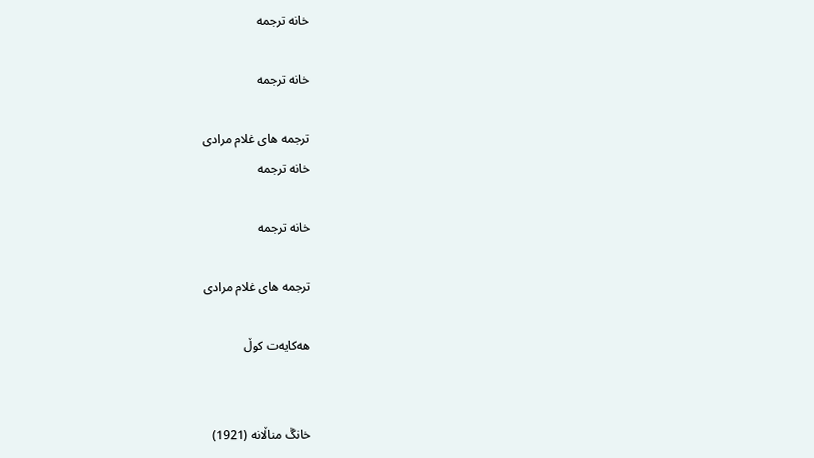خانه ترجمه

خانه ترجمه

ترجمه های غلام مرادی
خانه ترجمه

خانه ترجمه

ترجمه های غلام مرادی

هه‌کایه‌ت‌ کوڵ


خانڴ مناڵانه (1921)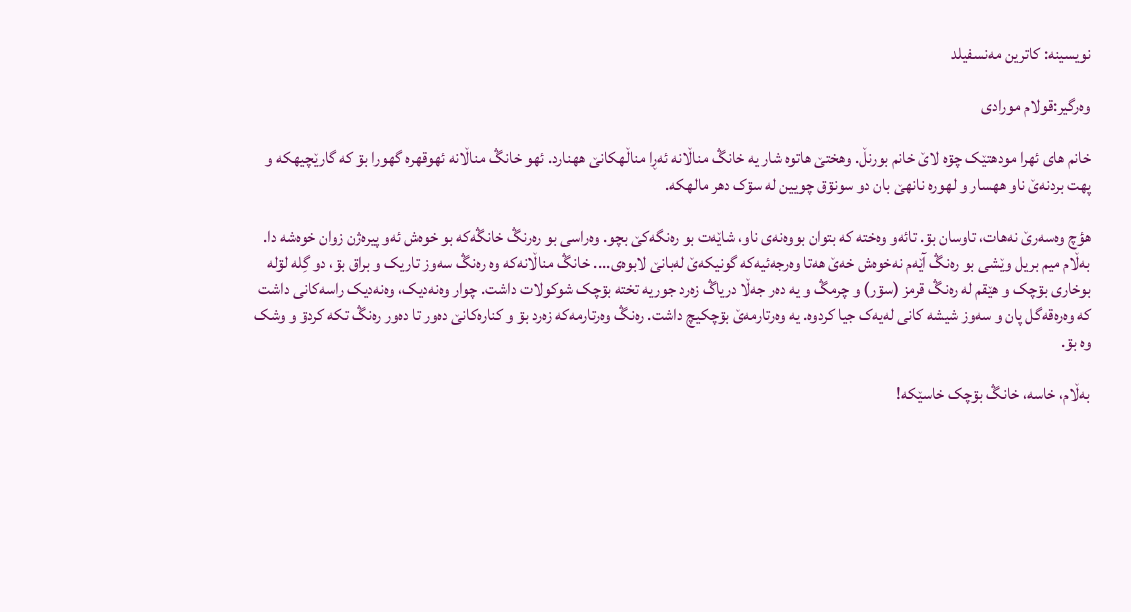نویسینه: کاترین مه‌نسفیلد

وه‌رگیر:قولام مورادی

خانم های ئهرا مودهتێک چۊه لاێ خانم بورنڵ. وهختێ هاتوه شار یه خانڴ مناڵانه ئه‌ڕا مناڵهکانێ ههنارد. ئهو خانڴ مناڵانه ئهوقهره گهورا بۊ که گارێچیهکه و پهت بردنه‌ێ ناو ههسار و لهوره نانهێ بان دو سونۊق چویین له سۊک دهر مالهکه.

هؤچ وه‌سه‌رێ نه‌هات، تاوسان بۊ. تائه‌و وه‌خته که بتوان بووه‌نه‌ی ناو، شاێه‌ت بو ره‌نگه‌کێ بچو. وه‌راسی بو ره‌رنڴ خانڴه‌که بو خوه‌ش ئه‌و پیره‌ژن زوان خوه‌شه دا. به‌ڵام میم بریل وێشی بو ره‌نڴ آێه‌م نه‌خوه‌ش خه‌ێ هه‌تا‌ وه‌رجه‌ئیه‌که گونیکه‌ێ له‌بانێ لا‌بوه‌ی.... خانڴ مناڵانه‌که وه ره‌نڴ سه‌وز تاریک و براق بۊ، دو گِله لۊله بوخاری بۊچک و هێقم له‌ ره‌نڴ قرمز (سۊر) و چرمڴ و یه ده‌ر جه‌ڵا دریاڴ زه‌رد جوریه تخته بۊچک شوکولات داشت. چوار وه‌نه‌دیک، وه‌نه‌دیک راسه‌کانی داشت که وه‌ره‌قه‌گل پان و سه‌وز شیشه کانی له‌یه‌ک جیا کردوه. یه ‌وه‌رتارمه‌ێ بۊچکیچ داشت. ره‌نڴ وه‌ر‌تارمه‌که زه‌رد بۊ و کناره‌کانێ ده‌ور تا ده‌ور ره‌نڴ تکه کردۊ و وشک وه بۊ.

به‌ڵام، خاسه، خانڴ بۊچک خاسێکه!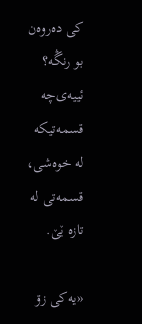کی ده‌روه‌ن بو رنڴه؟ ئییه‌ی‌چه قسمه‌تیکه له خوه‌شی، قسمه‌تی له تازه ێێ.

«یه‌کی زۊ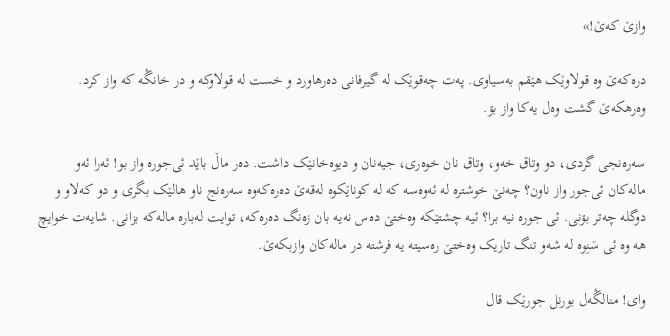وازێ که‌ێ!»

دره‌که‌ێ وه قولاوێک هێقم به‌سیاوی. په‌ت چه‌قوێک له گیر‌فانی ده‌رهاورد و خست له قولاوکه و در خانڴه که واز کرد. وه‌رهکه‌ێ گشت وه‌ل یه‌کا واز بۊ.

سه‌ره‌نجی گردی، دو و‌تاق خه‌و، وتاق نان خوه‌ری، جیه‌نان و دیوه‌خانێک داشت. ده‌ر ماڵ باێد ئی‌جوره واز بو! ئه‌را ئه‌و ماله‌کان ئی‌جور واز ناون؟ چه‌نێ خوشتره له‌ ئه‌وه‌سه‌ که‌ له کوناێکوه له‌قه‌ێ ده‌ره‌که‌وه سه‌ره‌نج ناو هالێک بگری و دو که‌لاو و دوگله چه‌تر بۊنی. ئی جوره نیه برا؟ ئیه چشتێکه وه‌ختێ ده‌س نه‌یه بان زه‌نگ ده‌ره‌که، توایت له‌باره ماله‌که بزانی. شایه‌ت خوایچ هه وه ئی سَنِوه له شه‌و تنگ تاریک وه‌ختێ ره‌سیته یه‌ فرشته در ماله‌کان وازبکه‌ێ.

وای! منالڴه‌ل بورنل جورێک قال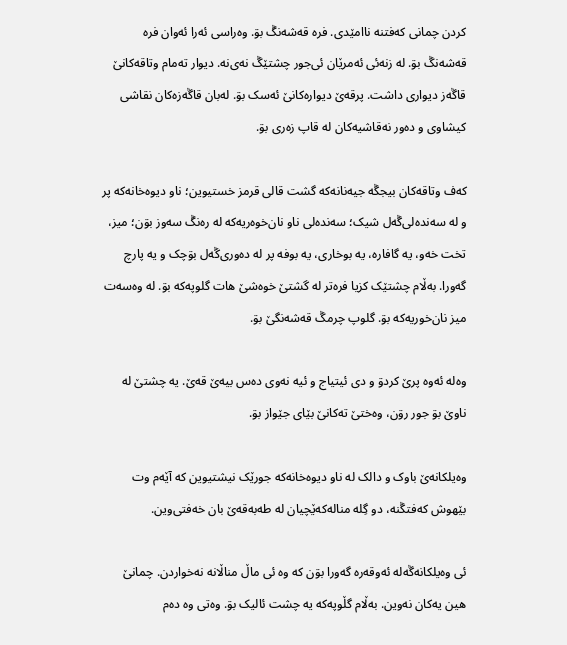کردن چمانی که‌فتنه ناامێدی. فره قه‌شه‌نڴ بۊ. وه‌راسی ئه‌را ئه‌وان فره قه‌شه‌نڴ بۊ. له زنه‌ئی ئه‌مرێان ئی‌جور چشتێڴ نه‌ی‌نه. دیوار ته‌مام وتاقه‌کانێ قاڴه‌ز دیواری داشت. پرقه‌ێ دیواره‌کانێ ئه‌سک بۊ. له‌بان قاڴه‌زه‌کان نقاشی کیشاوی و ده‌ور نه‌قاشیه‌کان له قاپ زه‌ری بۊ.

که‌ف وتاقه‌کان بیجڴه جیه‌نانه‌که گشت قالی قرمز خستیوین؛ ناو دیوه‌خانه‌که پر و له سه‌نده‌لی‌ڴه‌ل شیک؛ سه‌نده‌لی ناو نان‌خوه‌ریه‌که له ره‌نڴ سه‌وز بۊن؛ میز، تخت خه‌و، یه گافاره، یه بوخاری، یه بوفه پر له‌ ده‌وری‌ڴه‌ل بۊچک و یه پارچ گه‌ورا. به‌ڵام چشتێک کزیا فره‌تر له گشتێ خوه‌شێ هات گلوپه‌که‌ بۊ. له وه‌سه‌ت میز نان‌خوریه‌که بۊ. گلوپ چرمڴ قه‌شه‌نگێ بۊ.

وه‌له ئه‌وه پرێ کردۊ و دی ئیتیاج و ئیه نه‌وی ده‌س بیه‌ێ قه‌ێ. یه چشتێ له ناوێ بۊ جور رۊن، وه‌ختێ ته‌کانێ بێای جێواز بۊ.

وه‌یلکانه‌ێ باوک و دالک له ناو دیوه‌خانه‌که جورێک نیشتیوین که‌ آێه‌م وت بێهوش که‌فتڴنه، دو گِله مناله‌که‌ێچیان له طه‌به‌قه‌ێ بان خه‌فتی‌وین.

ئی وه‌یلکانه‌ڴه‌له ئه‌وقه‌ره گه‌ورا بۊن که وه ئی ماڵ مناڵانه نه‌خواردن. چمانێ هین یه‌کان نه‌وین. به‌ڵام گڵوپه‌که یه چشت ئالیک بۊ. وه‌تی وه ده‌م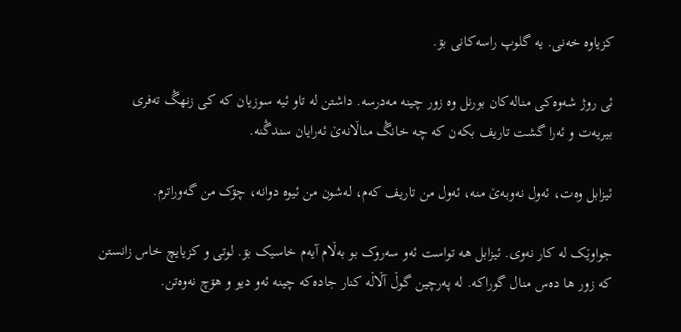کز‌یاوه خه‌نی. یه گلوپ راسه‌کانی بۊ.

ئی روژ شه‌وه‌کی مناله‌کان بورنل وه زور چینه مه‌درسه. داشتن له تاو ئیه سوزیان که کی زنهڴ ته‌فری بیریه‌ت و ئه‌را گشت تاریف بکه‌ن که چه خانڴ مناڵانه‌ێ ئه‌رایان سندڴنه.

ئیزابل وه‌ت، ئه‌ول نه‌وبه‌ێ منه، ئه‌ول من تاریف که‌م، له‌شون من ئیوه دوانه، چۊک من گه‌وراترم.

جواوێک له کار نه‌وی. ئیزابل هه تواست ئه‌و سه‌روک بو به‌ڵام آیه‌م خاسیک بۊ. لوتی و کزیایچ خاس زانستن که زور ها ده‌س منال گوراکه. له په‌رچین گوڵ آڵاڵه کنار جاده‌که چینه ئه‌و دیو و هۊچ نه‌وه‌تن.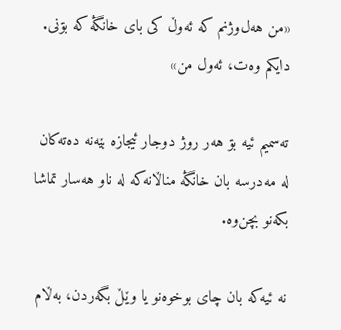«من هه‌ل‌وژنم که ئه‌وڵ کی بای خانڴه که بۊنی. دایکم وه‌ت، ئه‌ول من»

ته‌سمیم ئیه بۊ هه‌ر روژ دو‌جار ئیجازه بێه‌نه ده‌ته‌کان له مه‌درسه بان خانڴه مناڵانه‌که له ناو هه‌سار تماشا بکه‌نو بچن‌وه.

نه ئیه‌که بان چای بوخوه‌نو یا وێڵ بگه‌ردن، به‌ڵام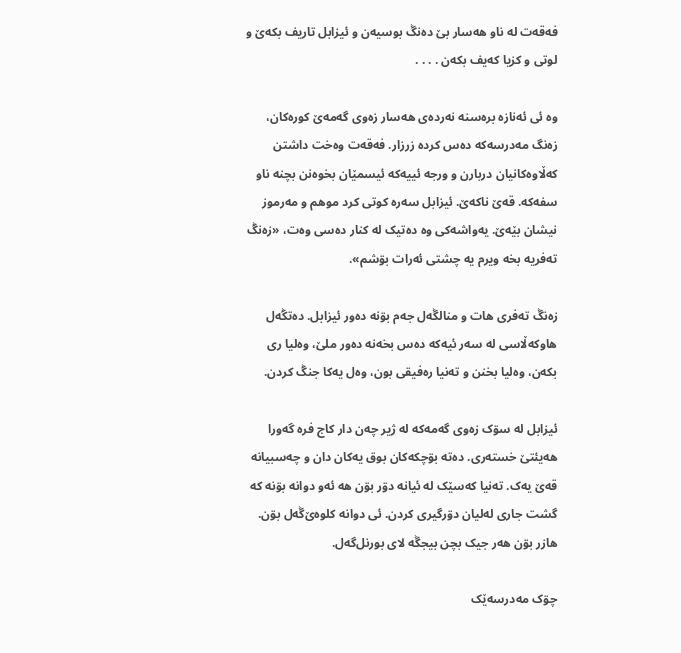فه‌قه‌ت له ناو هه‌سار بێ ده‌نڴ بوسیه‌ن و ئیزابل تاریف بکه‌ێ و لوتی و کزیا که‌یف بکه‌ن . . . .

وه ئی ئه‌نازه بره‌سنه نه‌رده‌ی هه‌سار زه‌وی گه‌مه‌ێ کوره‌کان، زه‌نگ مه‌درسه‌که ده‌س کرده زرزار. فه‌قه‌ت وه‌خت داشتن که‌ڵاوه‌کانیان در‌بارن و ورجه ئییه‌که ئیسمێان بخوه‌نن بچنه ناو سفه‌که. قه‌ێ ناکه‌ێ. ئیزابل سه‌ره کوتی کرد موهم و مه‌رموز نیشان بێه‌ێ. یه‌واشه‌کی وه ده‌تیک له کنار ده‌سی وه‌ت، «زه‌نڴ ته‌فریه بخه ویرم یه چشتی ئه‌رات بۊشم».

زه‌نڴ ته‌فری هات و منالڴه‌ل جه‌م بۊنه ده‌ور ئیزابل. ده‌تڴه‌ل هاوکه‌ڵاسی له سه‌ر ئیه‌که ده‌س بخه‌نه ده‌ور ملێ، وه‌لیا ری بکه‌ن، وه‌لیا بخنن و ته‌نیا ره‌فیقی بون، وه‌ل یه‌کا جنڴ کردن.

ئیزابل له سۊک زه‌وی گه‌مه‌که له ژیر چه‌ن دار کاج فره گه‌ورا هه‌یئتێ خسته‌ری. ده‌ته بۊچکه‌کان بوق یه‌کان دان و چه‌سبیانه قه‌ێ یه‌ک. ته‌نیا که‌سێک له ئیانه دۊر بۊن هه ئه‌و دوانه بۊنه که گشت جاری له‌لیان دۊر‌گیری کردن. ئی دوانه کلوه‌ێ‌ڴه‌ل بۊن. هازر بۊن هه‌ر جیک بچن بیجڴه لای بورنل‌گه‌ل.

چۊک مه‌درسه‌ێک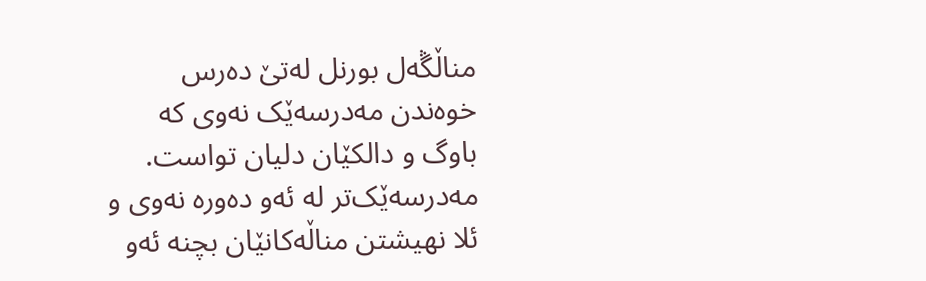مناڵڴه‌ل بورنل له‌تێ ده‌رس خوه‌ندن مه‌درسه‌ێک نه‌وی که باوگ و دالکێان دلیان تواست. مه‌درسه‌ێک‌تر له ئه‌و ده‌وره نه‌وی و ئلا نهیشتن مناڵه‌کانێان بچنه ئه‌و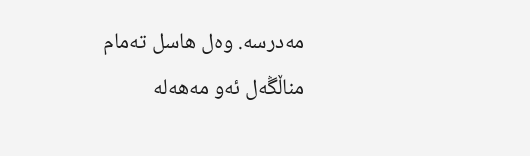مه‌درسه. وه‌ل هاسل ته‌مام مناڵڴه‌ل ئه‌و مه‌هه‌له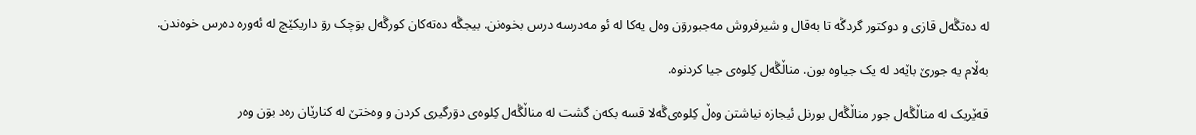له ده‌تڴه‌ل قازی و دوکتور گردڴه تا به‌قال و شیرفروش مه‌جبورۊن وه‌ل یه‌کا له ئو مه‌درسه درس بخوه‌نن. بیجڴه ده‌ته‌کان کورڴه‌ل بۊچک رۊ داریکێچ له ئه‌وره ده‌رس خوه‌ندن.

به‌ڵام یه جورێ باێه‌د له یک جیاوه بون. مناڵڴه‌ل کِلوه‌ی جیا کردنوه.

قه‌ێریک له مناڵڴه‌ل جور مناڵڴه‌ل بورنل ئیجازه نیاشتن وه‌ڵ کِلوه‌ی‌ڴه‌لا قسه بکه‌ن گشت له مناڵڴه‌ل کِلوه‌ی دۊرگیری کردن و وه‌ختێ له کنارێان ره‌د بۊن وه‌ر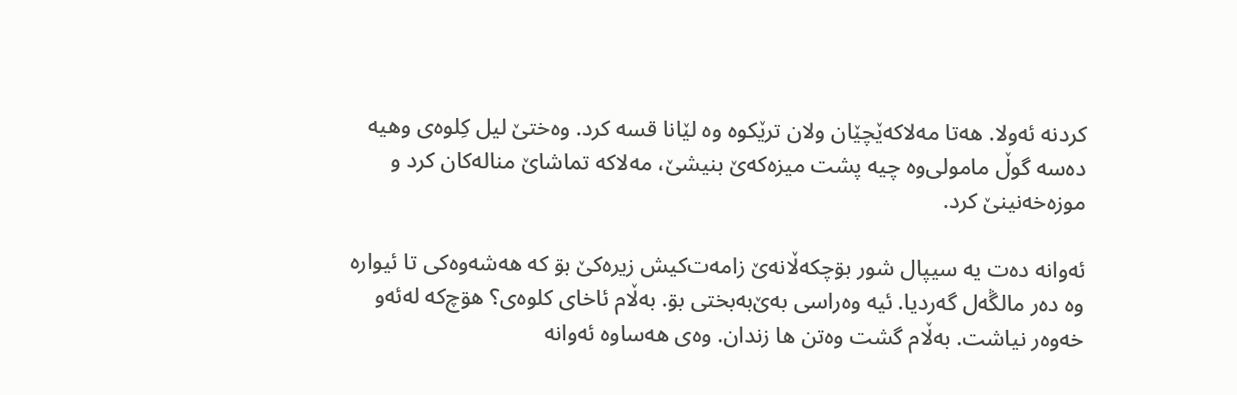کردنه ئه‌ولا. هه‌تا مه‌لاکه‌ێچێان ولان ترێکوه وه لێانا قسه کرد. وه‌ختێ لیل کِلوه‌ی وهیه ده‌سه گوڵ مامولی‌وه چیه پشت میزه‌که‌ێ بنیشێ، مه‌لاکه تماشاێ مناله‌کان کرد و موزه‌خه‌نینێ کرد.

ئه‌وانه ده‌ت یه سیپال شور بۊچکه‌ڵانه‌ێ زامه‌ت‌کیش زیره‌کێ بۊ که هه‌شه‌وه‌کی تا ئیواره وه ده‌ر مالڴه‌ل گه‌ردیا. ئیه ‌وه‌راسی به‌ێ‌به‌بختی بۊ. به‌ڵام ئاخای کلوه‌ی؟ هۊچ‌که له‌ئه‌و خه‌وه‌ر نیاشت. به‌ڵام گشت وه‌تن ها زندان. وه‌ی هه‌ساوه ئه‌وانه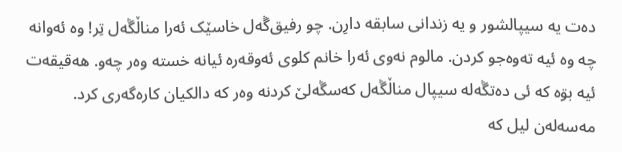ده‌ت یه سیپالشور و یه زندانی سابقه دارِن. چو رفیق‌ڴه‌ل خاسێک ئه‌را مناڵڴه‌ل تِر! وه ئه‌وانه چه وه ئیه ته‌وه‌جو کردن. مالوم نه‌وی ئه‌را خانم کلوی ئه‌و‌قه‌ره ئیانه خسته ‌وه‌ر چه‌و. هه‌قیقه‌ت ئیه بۊه که ئی ده‌تڴه‌له سیپال مناڵڴه‌ل که‌سڴه‌لێ کردنه وه‌ر که دالکیان کاره‌گه‌ری کرد. مه‌سه‌له‌ن لیل که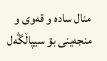منال ساده و قه‌وی و منجه‌ینی بۊ سیپاڵڴه‌ل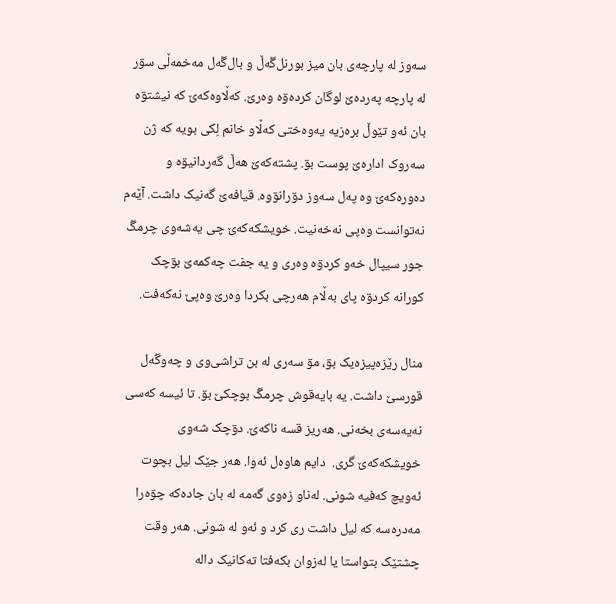سه‌وز له پارچه‌ی بان میز بورنل‌ڴه‌‌ڵ و بال‌ڴه‌ل مه‌خمه‌ڵی سۊر له پارچه په‌رده‌ێ لوگان کرده‌ۊه وه‌رێ. که‌ڵاوه‌که‌ێ که ‌نیشتۊه بان ئه‌و تێوڵ بره‌زیه ‌یه‌وه‌ختی که‌ڵاو خانم لِکی بویه که ژن سه‌روک اداره‌ێ پوست بۊ. پشته‌که‌ێ هه‌ڵ گه‌ردانیۊه و ده‌وره‌که‌ێ وه په‌ل سه‌وز دۊرانۊوه. قیافه‌ێ گه‌نیک داشت. آێه‌م نه‌توانست وه‌پی نه‌خه‌نیت. خویشکه‌که‌ێ چی یه‌شه‌وی چرمڴ جور سیپال خه‌و کردۊه وه‌ری و یه جفت چه‌کمه‌ێ بۊچک کورانه کردۊه پای به‌ڵام هه‌رچی بکردا وه‌رێ وه‌پێ نه‌که‌فت.

منال رێزه‌پیزه‌یک بۊ، مۊ سه‌ری له بن تراشی‌وی و چه‌وڴه‌ل قورسێ داشت. یه بایه‌قوش چرمڴ بوچکێ بۊ. تا ئیسه که‌سی نه‌یه‌سه‌ی بخه‌نی. هه‌ریز قسه ناکه‌ێ. دۊچک شه‌وی خویشکه‌که‌ێ گری.  دایم ها‌‌وه‌ل ئه‌وا. هه‌ر جێک لیل بچوت ئه‌ویچ که‌فیه شونی. له‌ناو زه‌وی‌ گه‌مه له بان جاده‌که چۊه‌را مه‌دره‌سه که لیل داشت ری کرد و ئه‌و له شونی. هه‌ر وقت چشتێک بتواستا یا له‌زوان بکه‌فتا ته‌کانیک داله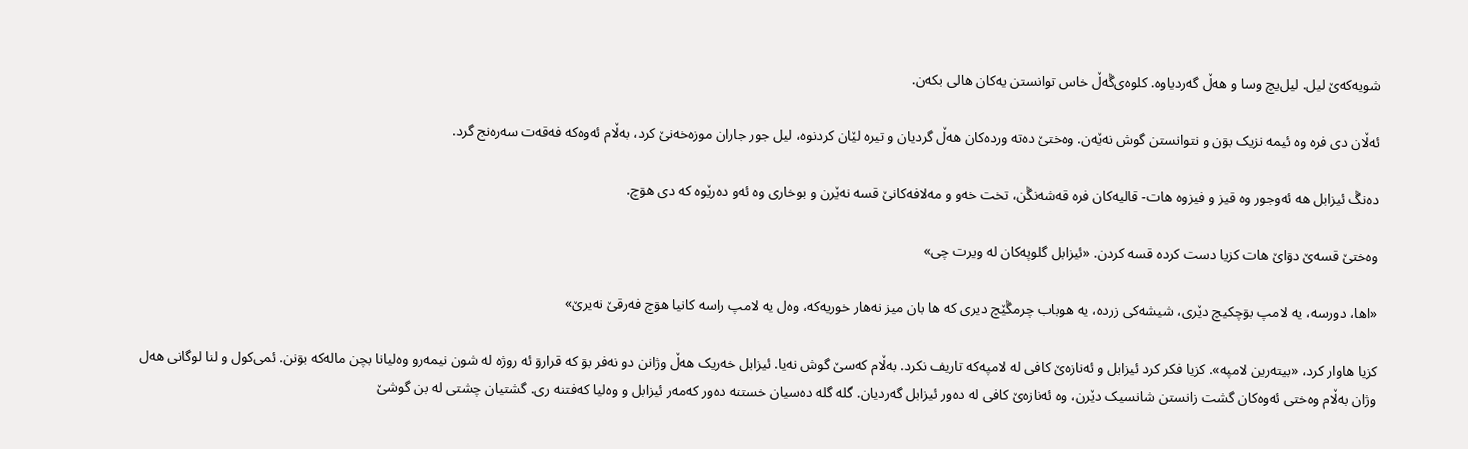شویه‌که‌ێ لیل. لیل‌یچ وسا و هه‌ڵ گه‌ردیاوه. کلوه‌ی‌ڴه‌ڵ خاس توانستن یه‌کان هالی بکه‌ن.

ئه‌ڵان دی فره وه‌ ئیمه نزیک بۊن و نتوانستن گوش نه‌ێه‌ن. وه‌ختێ ده‌ته ورده‌کان هه‌ڵ گردیان و تیره لێان کردنوه، لیل جور جاران موزه‌خه‌نێ کرد، به‌ڵام ئه‌وه‌که فه‌قه‌ت سه‌ره‌نج گرد.

ده‌نڴ ئیزابل هه ئه‌وجور وه قیز و فیزوه هات- قالیه‌کان فره قه‌شه‌نڴن، تخت خه‌و و مه‌لافه‌کانێ قسه نه‌ێرن و بوخاری وه ئه‌و ده‌رێوه که دی هۊچ.

وه‌ختێ قسه‌ێ دۊاێ هات کزیا دست کرده قسه کردن. «ئیزابل گلوپه‌کان له ویرت چی»

«اها، دورسه، یه لامپ بۊچکیچ دێری، شیشه‌کی زرده، یه هوباب چرمڴێچ دیری که ها بان میز نه‌هار خوریه‌که، وه‌ل یه لامپ راسه کانیا هۊچ فه‌رقێ نه‌یرێ»

کزیا هاوار کرد، «بیته‌رین لامپه». کزیا فکر کرد ئیزابل و ئه‌نازه‌ێ کافی له لامپه‌که تاریف نکرد. به‌ڵام که‌سێ گوش نه‌یا. ئیزابل خه‌ریک هه‌ڵ وژانن دو نه‌فر بۊ که قرارۊ ئه روژه له شون نیمه‌رو وه‌لیانا بچن ماله‌که بۊنن. ئمی‌کول و لنا لوگانی هه‌ل وژان به‌ڵام وه‌ختی ئه‌وه‌کان گشت زانستن شانسیک دێرن، وه ئه‌نازه‌ێ کافی له ده‌ور ئیزابل گه‌ردیان. گله گله ده‌سیان خستنه ده‌ور که‌مه‌ر ئیزابل و وه‌لیا که‌فتنه ری. گشتیان چشتی له بن گوشێ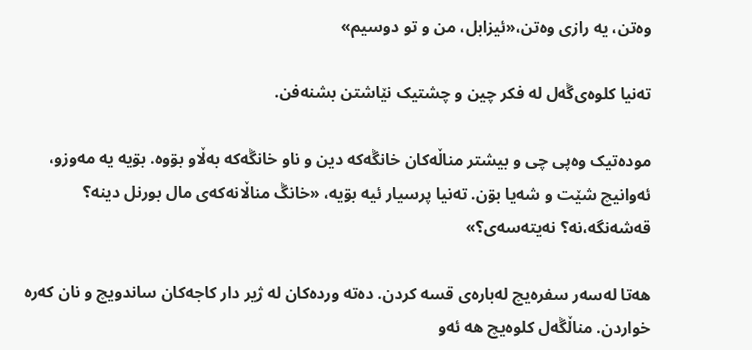وه‌تن، یه رازی وه‌تن،«ئیزابل، من و تو دوسیم»

ته‌نیا کلوه‌ی‌ڴه‌ل له فکر چین و چشتیک نێاشتن بشنه‌فن.

موده‌تیک وه‌پی چی و بیشتر مناڵه‌کان خانڴه‌که دین و ناو خانڴه‌که به‌ڵاو بۊوه. بۊیه یه مه‌و‌زو، ئه‌وانیچ شێت و شه‌یا بۊن. ته‌نیا پرسیار ئیه بۊیه، «خانڴ مناڵانه‌که‌ی مال بورنل دینه؟ قه‌شه‌نگه،نه؟ نه‌یته‌سه‌ی؟»

هه‌تا له‌سه‌ر سفره‌یچ له‌باره‌ی قسه کردن. ده‌ته ورده‌کان له ژیر دار کاجه‌کان ساندویچ و نان که‌ره خواردن. مناڵڴه‌ل کلوه‌یچ هه ئه‌و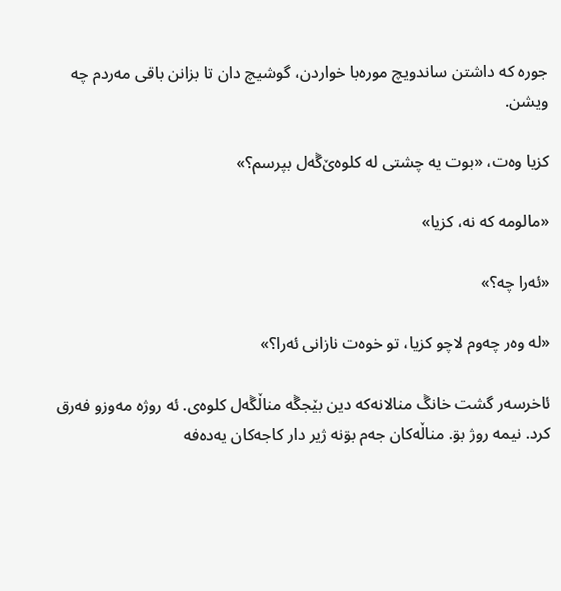جوره که داشتن ساندویچ موره‌با خواردن، گوشیچ دان تا بزانن باقی مه‌ردم چه ویشن.

کزیا وه‌ت، «بوت یه چشتی له کلوه‌‌ێ‌ڴه‌ل بپرسم؟»

«مالومه که نه، کزیا»

«ئه‌را چه؟»

«له وه‌ر چه‌وم لاچو کزیا، تو خوه‌ت نازانی ئه‌را؟»

ئاخرسه‌ر گشت خانڴ منالانه‌که دین بێجڴه مناڵڴه‌ل کلوه‌ی. ئه روژه مه‌وزو فه‌رق کرد. نیمه روژ بۊ. مناڵه‌کان جه‌م بۊنه ژیر دار کاجه‌کان یه‌ده‌فه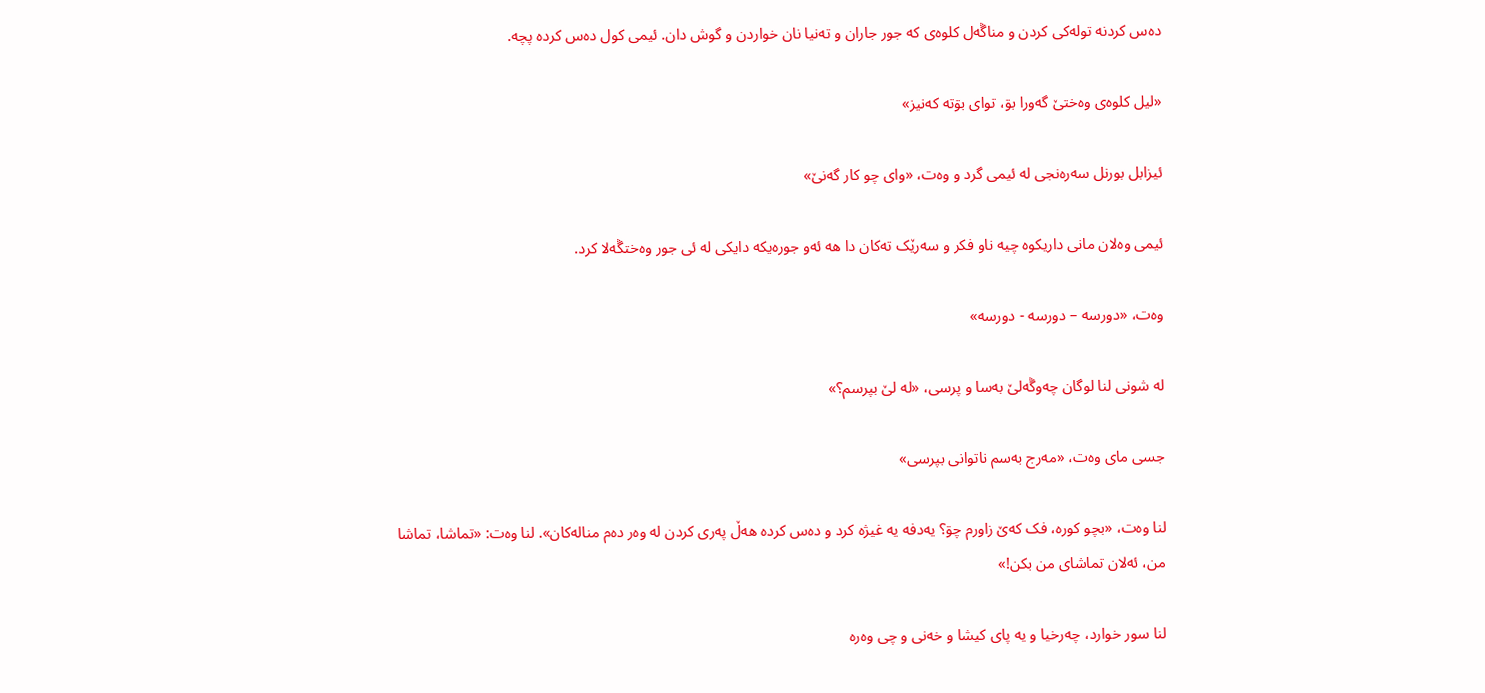ده‌س کردنه توله‌کی کردن و مناڴه‌ل کلوه‌ی که جور جاران و ته‌نیا نان خواردن و گوش دان. ئیمی کول ده‌س کرده پچه.

«لیل کلوه‌ی وه‌ختێ گه‌ورا بۊ، توای بۊته که‌نیز»

ئیزابل بورنل سه‌ره‌نجی له ئیمی گرد و وه‌ت، «وای چو کار گه‌نێ»

ئیمی وه‌لان مانی داریکوه چیه ناو فکر و سه‌رێک ته‌کان دا هه ئه‌و جوره‌یکه دایکی له ئی جور وه‌ختڴه‌لا کرد.

وه‌ت، «دورسه – دورسه - دورسه»

له شونی لنا لوگان چه‌وڴه‌لێ به‌سا و پرسی، «له لێ بپرسم؟»

جسی مای وه‌ت، «مه‌رج به‌سم ناتوانی بپرسی»

لنا وه‌ت، «بچو کوره، فک که‌ێ زاورم چۊ؟ یه‌دفه یه غیژه کرد و ده‌س کرده هه‌ڵ په‌ری کردن له وه‌ر ده‌م مناله‌کان». لنا وه‌ت: «تماشا، تماشا من، ئه‌لان تماشای من بکن!»

لنا سور خوارد، چه‌رخیا و یه پای کیشا و خه‌نی و چی وه‌ره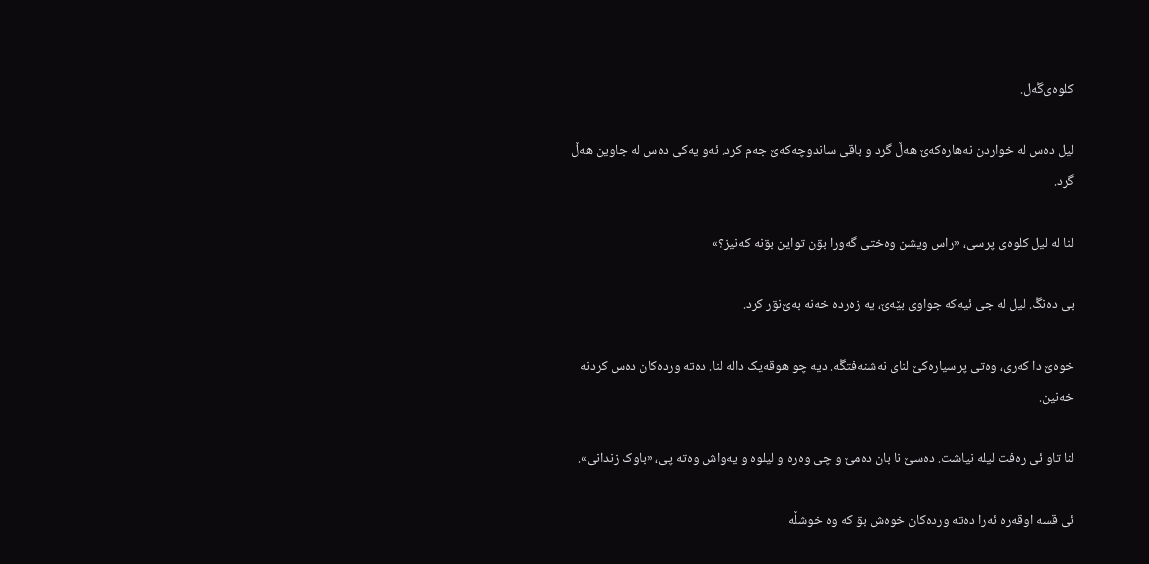کلوه‌ی‌ڴه‌ل.

لیل ده‌س له خواردن نه‌هاره‌که‌ێ هه‌ڵ گرد و باقی ساندوچه‌که‌ێ جه‌م کرد. ئه‌و یه‌کی ده‌س له جاوین هه‌ڵ گرد.

لنا له لیل کلوه‌ی پرسی، «راس ویشن وه‌ختی گه‌ورا بۊن تواین بۊنه که‌نیز؟»

بی ده‌نڴ. لیل له جی ئیه‌که جواوی بێه‌ێ، یه‌ زه‌رده خه‌نه به‌ێ‌نۊر کرد.

خوه‌ێ دا که‌ری، وه‌تی پرسیاره‌کێ لنای نه‌شنه‌فتڴه. دیه چو هوقه‌یک داله لنا. ده‌ته ورده‌کان ده‌س کردنه خه‌نین.

لنا تاو ئی‌ ره‌فت لیله نیاشت. ده‌سێ نا بان ده‌مێ و چی‌ وه‌ره و لیلوه و یه‌واش وه‌ته پی، «باوک زندانی».

ئی قسه اوقه‌ره ئه‌را ده‌ته ورده‌کان خوه‌ش بۊ که وه خوشڵه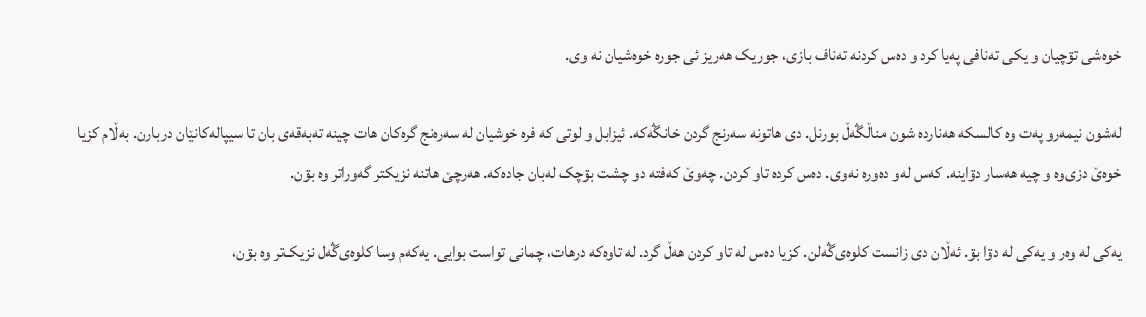خوه‌شی تۊچیان و یکی ته‌نافی په‌یا کرد و ده‌س کردنه ته‌ناف بازی، جوریک هه‌ریز ئی جوره خوه‌شیان نه وی.

له‌شون نیمه‌رو په‌ت وه کالسکه هه‌نارده شون مناڵڴه‌ڵ بورنل. دی هاتونه سه‌رنج گردن خانڴه‌که. ئیزابل و لوتی که فره خوشیان له سه‌ره‌نج گره‌کان هات چینه ته‌به‌قه‌ی بان تا سیپاله‌کانێان دربارن. به‌ڵام کزیا خوه‌ێ دزی‌وه و چیه هه‌سار دۊاینه. که‌س له‌و ده‌ور‌ه نه‌وی. ده‌س کرده تاو کردن. چه‌وێ که‌فته دو چشت بۊچک له‌بان جاده‌که. هه‌رچێ هاتنه نزیکتر گه‌وراتر وه بۊن.

یه‌کی له وه‌ر و یه‌کی له دۊا بۊ. ئه‌ڵان دی زانست کلوه‌ی‌ڴه‌لن. کزیا ده‌س له تاو کردن هه‌ڵ گرد. له تاوه‌که درهات، چمانی تواست بوایی. یه‌که‌م وسا کلوه‌ی‌ڴه‌ل نزیک‌تر وه بۊن،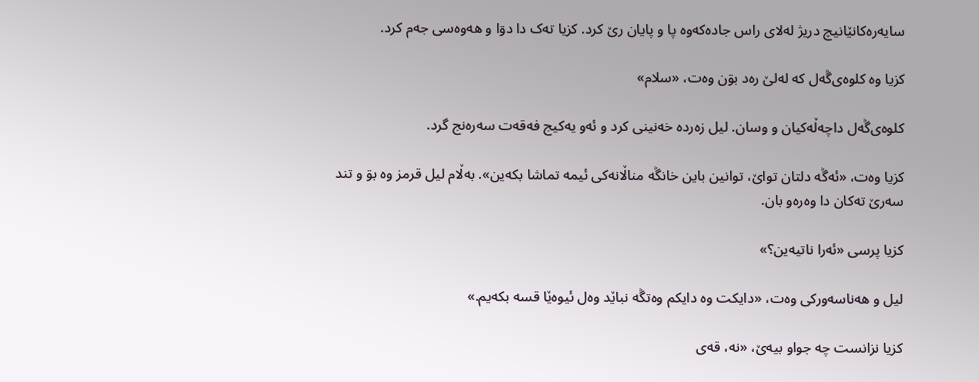سایه‌ره‌کانێانیچ دریژ‌ له‌لای راس جاده‌که‌وه پا و پایان رێ کرد. کزیا ته‌ک دا دۊا و هه‌وه‌سی جه‌م کرد.

کزیا وه کلوه‌ی‌ڴه‌ل که له‌لێ ره‌د بۊن وه‌ت، «سلام»

کلوه‌ی‌ڴه‌ل داچه‌ڵه‌کیان و وسان. لیل زه‌رده خه‌نینی کرد و ئه‌و یه‌کیج فه‌قه‌ت سه‌ره‌نج گرد.

کزیا وه‌ت، «ئه‌ڴه دلتان تواێ، توانین باین خانڴه مناڵانه‌کی ئیمه تماشا بکه‌ین». به‌ڵام لیل قرمز وه بۊ و تند سه‌رێ ته‌کان دا وه‌ره‌و بان.

کزیا پرسی «ئه‌را ناتیه‌ین؟»

لیل و هه‌ناسه‌ورکی وه‌ت، «دایکت وه دایکم وه‌تڴه نباێد وه‌ل ئیوه‌ێا قسه بکه‌یم.»

کزیا نزانست چه جواو بیه‌ێ، «نه، قه‌ی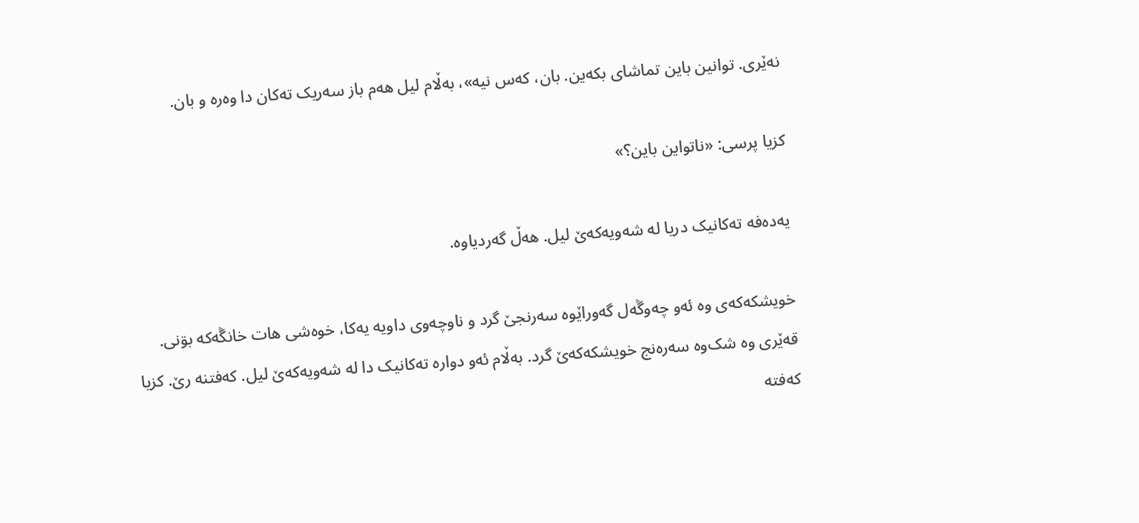نه‌ێری. توانین باین تماشای بکه‌ین. بان، که‌س نیه»، به‌ڵام لیل هه‌م باز سه‌ریک ته‌کان دا وه‌ره و بان.

کزیا پرسی: «ناتواین باین؟»

یه‌ده‌فه ته‌کانیک دریا له شه‌ویه‌که‌ێ لیل. هه‌ڵ گه‌ردیاوه.

خویشکه‌که‌ی وه ئه‌و‌ چه‌و‌ڴه‌ل گه‌وراێوه سه‌ر‌نجێ گرد و ناوچه‌وی داویه یه‌کا، خوه‌شی هات خانڴه‌که بۊنی. قه‌ێری وه شک‌وه سه‌ره‌نج خویشکه‌که‌ێ گرد. به‌ڵام ئه‌و دواره ته‌کانیک دا له شه‌ویه‌که‌ێ لیل. که‌فتنه رێ. کزیا که‌فته‌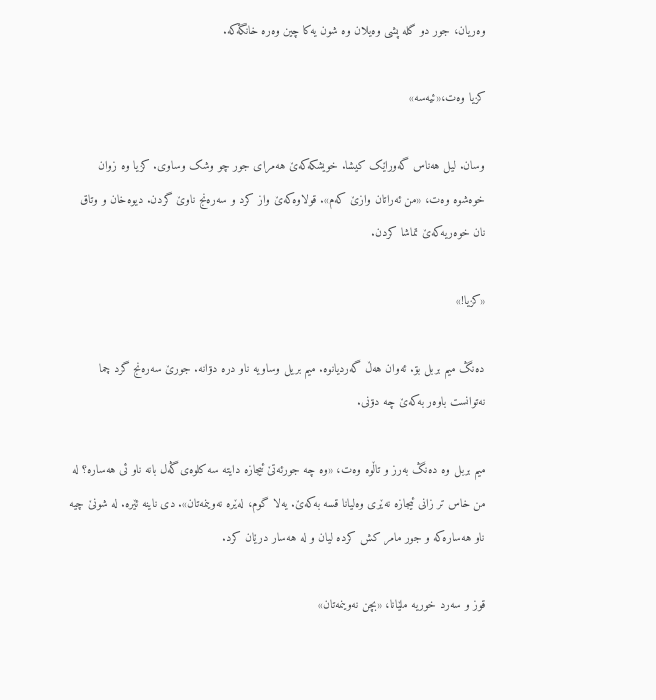وه‌ریان، جور دو گله پشی وه‌یلان وه شون یه‌کا چین وه‌ره خانڴه‌که.

کزیا وه‌ت،«ئیه‌سه»

وسان. لیل هه‌ناس گه‌وراێک کیشا. خویشکه‌که‌ێ هه‌مرای جور چو وشک وساوی. کزیا وه زوان خوه‌شوه وه‌ت، «من ئه‌راتان وازێ که‌م». قولاوه‌که‌ێ واز کرد و سه‌ره‌نج ناوێ گردن. دیوه‌خان و وتاق نان خوه‌ریه‌که‌ێ تماشا کردن.

«کزیا!»

ده‌نڴ میم بربل بۊ. ئه‌وان هه‌ڵ گه‌ردیانوه. میم بریل وساویه ناو دره دۊانه. جورێ سه‌ره‌نج گرد چما نه‌توانست باوه‌ر به‌که‌ێ چه دۊنی.

میم بربل وه ده‌نڴ به‌رز و تاڵوه وه‌ت، «وه چه جورئه‌تێ ئیجازه دایته سه کلوه‌ی‌ڴه‌ل بانه ناو ئی هه‌ساره؟ له من خاس تر زانی ئیجازه نه‌ێری وه‌لیانا قسه به‌که‌ێ. یه‌لا گوم، له‌ێره نه‌وینمه‌تان». دی ناینه ئێره. له شونێ چیه ناو هه‌ساره‌که و جور مامر کش کرده لیان و له هه‌سار درێان کرد.

قوز و سه‌رد خوریه ملێانا، «بچن نه‌و‌ینمه‌تان»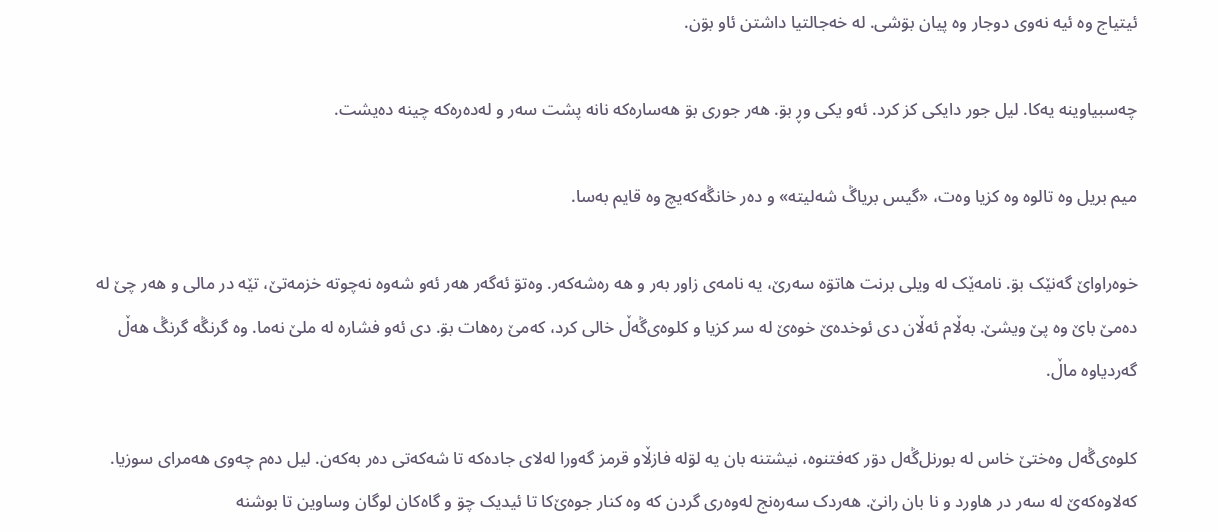ئیتیاج وه ئیه نه‌وی دوجار وه پیان بۊشی. له خه‌جالتیا داشتن ئاو بۊن.

چه‌سبیاوینه یه‌کا. لیل جور دایکی کز کرد. ئه‌و یکی وڕ بۊ. هه‌ر جوری بۊ هه‌ساره‌که نانه پشت سه‌ر و له‌ده‌ره‌که چینه ده‌یشت.

میم بریل وه تالوه وه کزیا وه‌ت، «گیس بریاڴ شه‌لیته» و ده‌ر خانڴه‌که‌یچ وه قایم به‌سا.

خوه‌راواێ گه‌نێک بۊ. نامه‌ێک له ویلی برنت هاتۊه سه‌رێ، یه نامه‌ی زاور به‌ر‌ و هه ره‌شه‌که‌ر. وه‌تۊ ئه‌گه‌ر هه‌ر ئه‌و شه‌وه نه‌چوته خزمه‌تێ، تێه در مالی و هه‌ر چێ له ده‌مێ باێ وه پێ ویشێ. به‌ڵام ئه‌ڵان دی ئوخده‌ێ خوه‌ێ له سر کزیا و کلوه‌ی‌ڴه‌ڵ خالی کرد، که‌مێ ره‌هات بۊ. دی ئه‌و فشاره له ملێ نه‌ما. وه‌ گرنڴه گرنڴ هه‌ڵ گه‌ردیاوه ماڵ.

کلوه‌ی‌ڴه‌ل وه‌ختێ خاس له بورنل‌ڴه‌ل دۊر که‌فتنوه، نیشتنه بان یه لۊله فازڵاو قرمز گه‌ورا له‌لای جاده‌که تا شه‌که‌تی ده‌ر به‌که‌ن. لیل ده‌م چه‌وی هه‌مرای سوزیا. که‌لاوه‌که‌ێ له سه‌ر در هاورد و نا بان رانێ. هه‌ردک سه‌ره‌نج له‌وه‌ری گردن که وه کنار جوه‌ێ‌کا تا ئیدیک چۊ و گاه‌کان لوگان وساوین تا بوشنه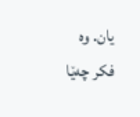یان. وه فکر چه‌ێا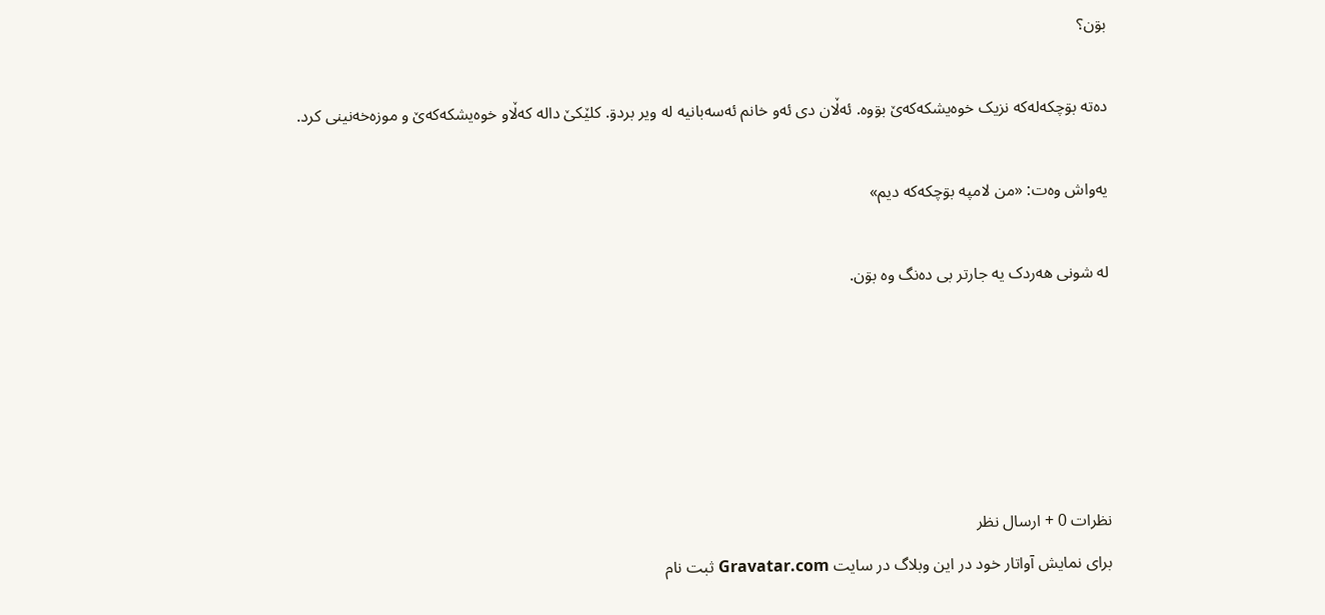بۊن؟

ده‌ته بۊچکه‌له‌که نزیک خوه‌یشکه‌که‌ێ بۊوه. ئه‌ڵان دی ئه‌و خانم ئه‌سه‌بانیه له ویر بردۊ. کلێکێ داله که‌ڵاو خوه‌یشکه‌که‌ێ و موزه‌خه‌نینی کرد.

یه‌واش وه‌ت: «من لامپه بۊچکه‌که دیم»

له شونی هه‌ردک یه جارتر بی ده‌نگ وه بۊن.





نظرات 0 + ارسال نظر
برای نمایش آواتار خود در این وبلاگ در سایت Gravatar.com ثبت نام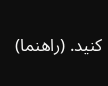کنید. (راهنما)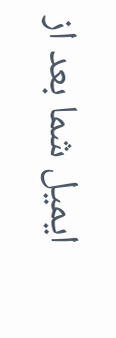ایمیل شما بعد از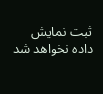ثبت نمایش داده نخواهد شد